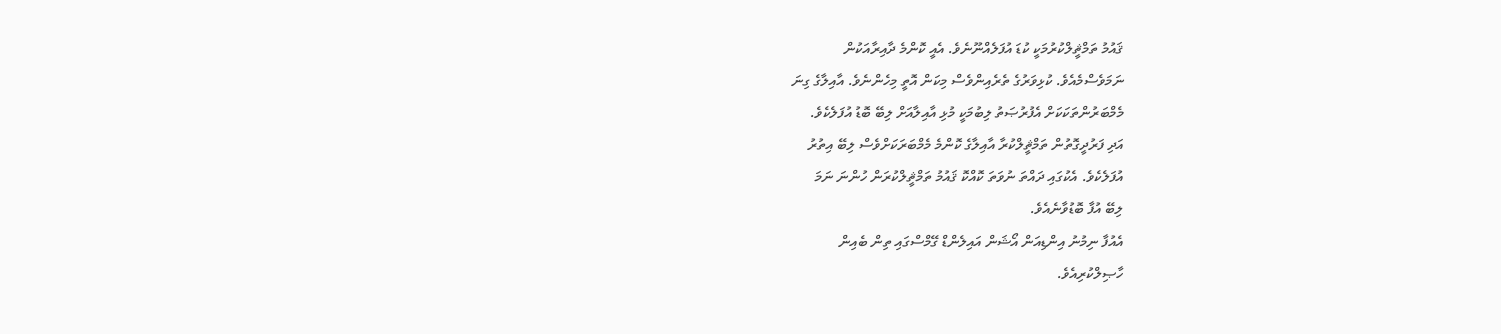ޤައުމު ތަމްޘީލްކުރުމަކީ ކުޑަ އުފަލެއްނޫނެވެ. އެއީ ކޮންމެ ދާއިރާއަކުން
ނަމަވެސްމެއެވެ. ކުޅިވަރުގެ ތެރެއިންވެސް މިކަން އޮތީ މިހެންނެވެ. އާއިލާގެ ގިނަ
މެމްބަރުންތަކަކަށް އެފުރުޞަތު ލިބުމަކީ މުޅި އާއިލާއަށް ލިބޭ ބޮޑު އުފަލެކެވެ.
އަދި ފަރުދީގޮތުން ތަމްޘީލްކުރާ އާއިލާގެ ކޮންމެ މެމްބަރަކަށްވެސް ލިބޭ އިތުރު
އުފަލެކެވެ. އެކުގައި ދައްތަ ނުވަތަ ކޮއްކޮ ޤައުމު ތަމްޘީލްކުރަން ހުންނަ ނަމަ
ލިބޭ އުފާ ބޮޑުވާނެއެވެ.
އެއުފާ ނިމުނު އިންޑިއަން އޯޝަން އައިލެންޑް ގޭމްސްގައި ތިން ބެއިން
ހާޞިލްކުރިއެވެ.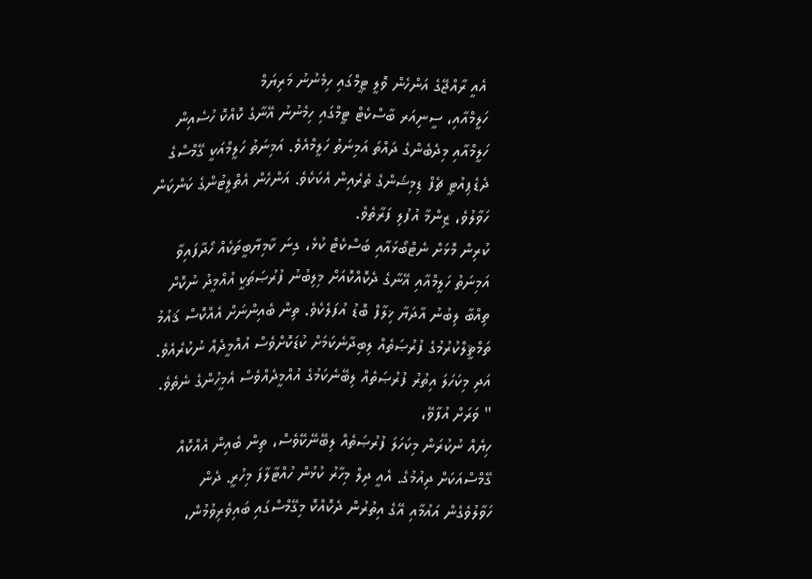އެއީ ރާއްޖޭގެ އަންހެން ވޮލީ ޓީމްގައި ހިމެނުނު މަރިޔަމް
ހަލީމްއާއި، ސީނިއަރ ބާސްކެޓް ޓީމްގައި ހިމެނުނު އޭނާގެ ކޮއްކޮ ހުސެއިން
ހަލީމްއާއި މިދެބެންގެ ދައްތަ އަމިނަތު ހަލީމްއެވެ. އަމިނަތު ހަލީމްއަކީ ގޭމްސްގެ
ދެޑެޕިއުޓީ ޗެފް ޑިމިޝަންގެ ތެރެއިން އެކަކެވެ. އަންހެން އެތްލީޓުންގެ ކަންކަން
ހަވާލުވެ، ޒިންމާ އުފުލި ފަރާތެވެ.
ކުރިން މޮޅަށް ނެޓްބޯޅައާއި ބަސްކެޓް ކުޅެ، ގިނަ ކާމިޔާބީތަކެއް ހޯދާފައިވާ
އަމިނަތު ހަލީމްއާއި އޭނާގެ ދެކޮއްކޮއަށް މިލިބުނު ފުރުޞަތަކީ އުއްމީދު ނުކޮށް
ތިއްބާ ލިބުނު އާދަޔާ ޚިލާފް ބޮޑު އުފަލެކެވެ. ތިން ބެއިންނަށް އެއްކޮސް ޤައުމު
ތަމްޘީލްކުރުމުގެ ފުރުޞަތެއް ލިބިދާނެކަމަށް ކުޑަކޮށްވެސް އުއްމީދެއް ނުކުރެއެވެ.
އަދި މިކަހަލަ އިތުރު ފުރުޞަތެއް ލިބޭނެކަމުގެ އުއްމީދެއްވެސް އެމީހުންގެ ނެތެވެ.
" ވަރަށް އުފާވޭ،
ހިޔެއް ނުކުރަން މިކަހަލަ ފުރުޞަތެއް ލިބޭނޭކޭވެސް، ތިން ބެއިން އެއްކޮއް
ގޭމްސްއަކަށް ދިއުމުގެ. އެއީ ދިލް މިހާރު ކުޅުން ހުއްޓާލާފަ މިހުރީ. ދެން
ހަވާލުވެގެން އައުމާއި އޭގެ އިތުރުން ދެކޮއްކޮ މިގޭމްސްގައި ބައިވެރިވުމުން،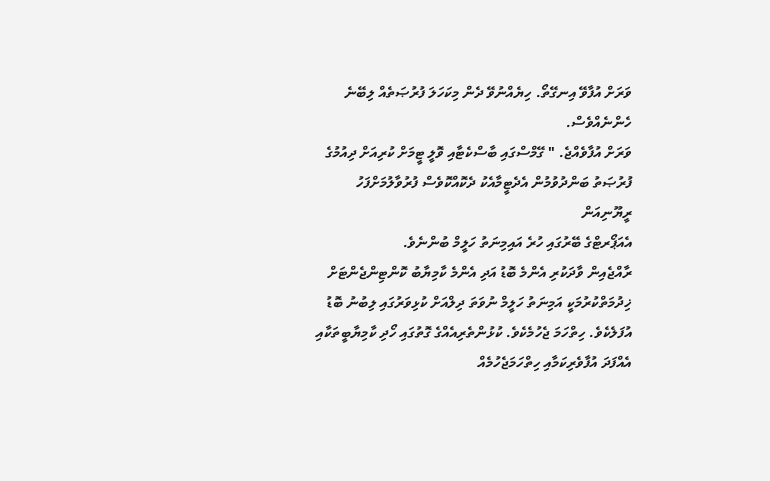ވަރަށް އުފާވޭ އިނގޭތޯ. ހިޔެއްނުވޭ ދެން މިކަހަލަ ފުރުޞަތެއް ލިބޭނެ ހެންނެއްވެސް.
ވަރަށް އުފާވެއްޖެ. " ގޭމްސްގައި ބާސްކެޓާއި ވޮލީ ޓީމަށް ކުރިއަށް ދިއުމުގެ
ފުރުޞަތު ބަންދުވުމުން އެދެޓީމާއެކު ދެކޮއްކޮވެސް ފުރުވާލުމަށްފަހު ރީޔޫނިއަން
އެއަޕޯރޓްގެ ބޭރުގައި ހުރެ އައިމިނަތު ހަލީމް ބުންނެވެ.
ރާއްޖެއިން ވާދަކުރި އެންމެ ބޮޑު އަދި އެންމެ ކާމިޔާބު ކޮންޓިންޖެންޓަށް
ޚިދުމަތްކުރުމަކީ އަމިނަތު ހަލީމް ނުވަތަ ދިލްއަށް ކުޅިވަރުގައި ލިބުނު ބޮޑު
އުފަލެކެވެ. ހިތްހަމަ ޖެހުމެކެވެ. ކުޅުންތެރިއެއްގެ ގޮތުގައި ހޯދި ކާމިޔާބީތަކާއި
އެއްފަދަ އުފާވެރިކަމާއި ހިތްހަމަޖެހުމެއް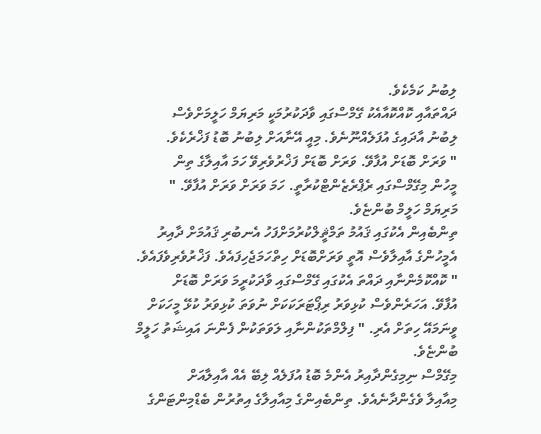ލިބުނު ކަމެކެވެ.
ދައްތައާއި ކޮއްކޮއާއެކު ގޭމްސްގައި ވާދަކުރުމަކީ މަރިޔަމް ހަލީމަށްވެސް
ލިބުނު އާދައިގެ އުފަލެއްނޫނެވެ. މިއީ އޭނާއަށް ލިބުނު ބޮޑު ފަޚްރެކެވެ.
" ވަރަށް ބޮޑަށް އުފާވޭ. ވަރަށް ބޮޑަށް ފަޚްރުވެރިވޭ ހަމަ އާއިލާގެ ތިން
މީހުން މިގޭމްސްގައި ރެޕްރެޒެންޓްކުރާތީ. ހަމަ ވަރަށް ވަރަށް އުފާވޭ. "
މަރިޔަމް ހަލީމް ބުންޏެވެ.
ތިންބެއިން އެކުގައި ޤައުމު ތަމްޘީލްކުރުމަށްފަހު އެނބުރި ޤައުމަށް ދާއިރު
އެމީހުންގެ އާއިލާވެސް އޮތީ ވަރަށްބޮޑަށް ހިތްހަމަޖެހިފައެވެ. ފަޚްރުވެރިވެފައެވެ.
" ކޮއްކޮމެންނާއި ދައްތަ އެކުގައި ގޭމްސްގައި ވާދަކުރީމަ ވަރަށް ބޮޑަށް
އުފާވޭ. އަހަރެންވެސް ކުޅިވަރު ރިޕޯޓަރަކަކަށް ނުވަތަ ކުޅިވަރު ކުޅޭ މީހަކަށް
ވީނަމައޭ ހިތަށް އެރި. " ފިލްމްތަކުންނާއި ލަވަތަކުން ފެންނަ އައިޝަތު ހަލީމް
ބުންޏެވެ.
މިގޭމްސް ނިމިގެންދާއިރު އެންމެ ބޮޑު އުފަލެއް ލިބޭ އެއް އާއިލާއަށް
މިއާއިލާ ވެގެންދާނެއެވެ. ތިންބެއިންގެ މިއާއިލާގެ އިތުރުން ބެޑްމިންޓަންގެ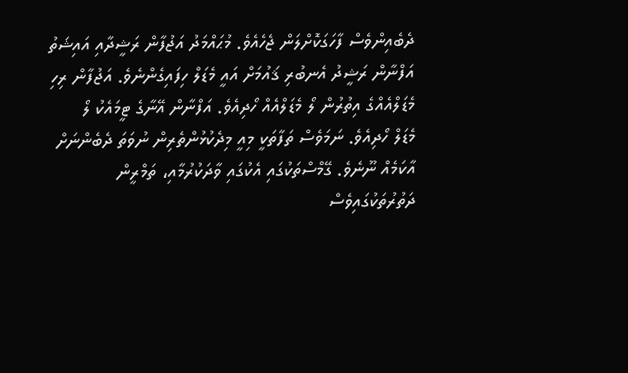ދެބެއިންވެސް ފާހަގަކޮށްލަން ޖެހެއެވެ. މުޙައްމަދު އަޖުފާން ރަޝީދާއި އައިޝަތު
އަފްނާން ރަޝީދު އެނބުރި ޤައުމަށް އައީ މެޑަލް ހިފައިގެންނެވެ. އަޖުފާން ރިހި
މެޑަލްއެއްގެ އިތުރުން ލޯ މެޑަލްއެއް ހޯދިއެވެ. އަފްނާން އޭނާގެ ޓީމައެކު ލޯ
މެޑަލް ހޯދިއެވެ. ނަމަވެސް ތަފާތަކީ މިއީ މިދެކުޅުންތެރިން ނުވަތަ ދެބެންނަށް
އާކަމެއް ނޫނެވެ. ގޭމްސްތަކުގައި އެކުގައި ވާދަކުރުމާއި، ތަމްރީން
ދަތުރުތަކުގައިވެސް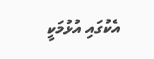އެކުގައި އުޅުމަކީ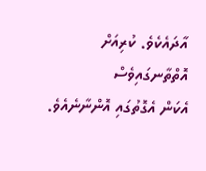އާދައެކެވެ. ކުރިއަށް އޮތްތާނގައިވެސް
އެކަން އެގޮތުގައި އޮންނާނެއެވެ.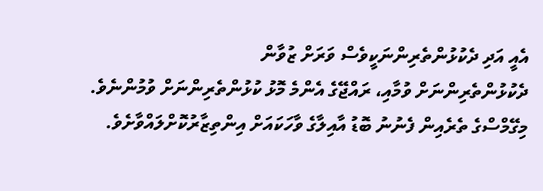އެއީ އަދި ދެކުޅުންތެރިންނަކީވެސް ވަރަށް ޒުވާން
ދެކުޅުންތެރިންނަށް ވުމާއި، ރައްޖޭގެ އެންމެ މޮޅު ކުޅުންތެރިންނަށް ވުމުންނެވެ.
މިގޭމްސްގެ ތެރެއިން ފެނުނު ބޮޑު އާއިލާގެ ވާހަކައަށް އިންތިޒާރުކޮށްލައްވާށެވެ.